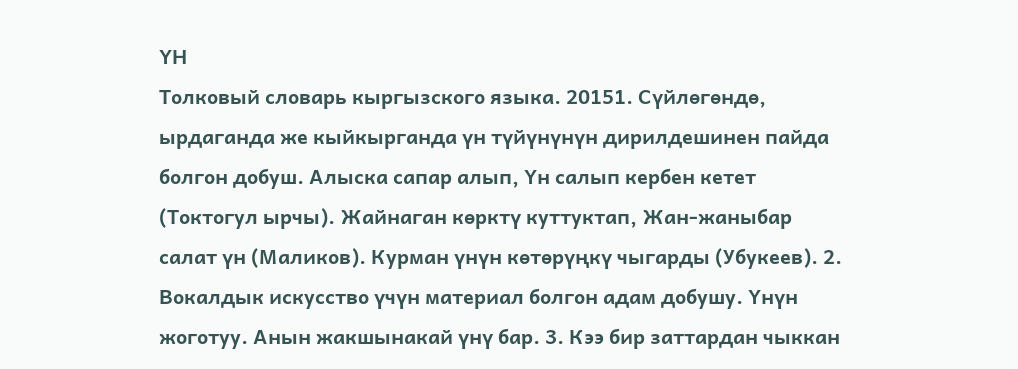ҮН
Толковый словарь кыргызского языка. 20151. Сүйлөгөндө, ырдаганда же кыйкырганда үн түйүнүнүн дирилдешинен пайда болгон добуш. Алыска сапар алып, Үн салып кербен кетет (Токтогул ырчы). Жайнаган көрктү куттуктап, Жан-жаныбар салат үн (Маликов). Курман үнүн көтөрүңкү чыгарды (Убукеев). 2. Вокалдык искусство үчүн материал болгон адам добушу. Үнүн жоготуу. Анын жакшынакай үнү бар. 3. Кээ бир заттардан чыккан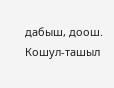дабыш, доош. Кошул-ташыл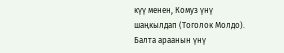күү менен, Комуз үнү шаңкылдап (Тоголок Молдо). Балта араанын үнү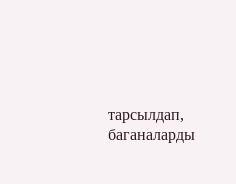тарсылдап, баганаларды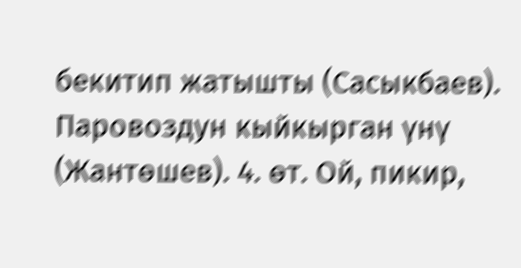бекитип жатышты (Сасыкбаев). Паровоздун кыйкырган үнү (Жантөшев). 4. өт. Ой, пикир,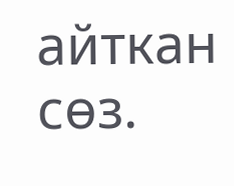айткан сөз.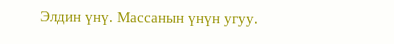Элдин үнү. Массанын үнүн угуу.